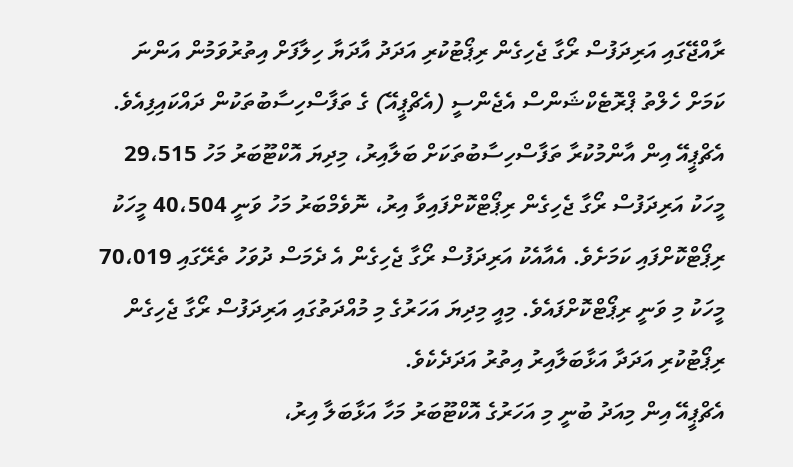ރާއްޖޭގައި އަރިދަފުސް ރޯގާ ޖެހިގެން ރިޕޯޓުކުރި އަދަދު އާދަޔާ ހިލާފަށް އިތުރުވަމުން އަންނަ ކަމަށް ހެލްތު ޕްރޮޓެކްޝަންސް އެޖެންސީ (އެޗްޕީއޭ) ގެ ތަފާސްހިސާބުތަކުން ދައްކައިފިއެވެ.
އެޗްޕީއޭ އިން އާންމުކުރާ ތަފާސްހިސާބުތަކަށް ބަލާއިރު، މިދިޔަ އޮކްޓޫބަރު މަހު 29،515 މީހަކު އަރިދަފުސް ރޯގާ ޖެހިގެން ރިޕޯޓްކޮށްފައިވާ އިރު، ނޮވެމްބަރު މަހު ވަނީ 40،504 މީހަކު ރިޕޯޓްކޮށްފައި ކަމަށެވެ. އެއާއެކު އަރިދަފުސް ރޯގާ ޖެހިގެން އެ ދެމަސް ދުވަހު ތެރޭގައި 70،019 މީހަކު މި ވަނީ ރިޕޯޓްކޮށްފައެވެ. މިއީ މިދިޔަ އަހަރުގެ މި މުއްދަތުގައި އަރިދަފުސް ރޯގާ ޖެހިގެން ރިޕޯޓުކުރި އަދަދާ އަޅާބަލާއިރު އިތުރު އަދަދެކެވެ.
އެޗްޕީއޭ އިން މިއަދު ބުނީ މި އަހަރުގެ އޮކްޓޫބަރު މަހާ އަޅާބަލާ އިރު،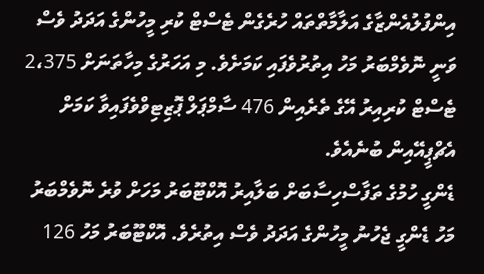އިންފުލުއެންޒާގެ އަލާމާތްތައް ހުރެގެން ޓެސްޓް ކުރި މީހުންގެ އަދަދު ވެސް ވަނީ ނޮވެމްބަރު މަހު އިތުރުވެފައި ކަމަށެވެ. މި އަހަރުގެ މިހާތަނަށް 2،375 ޓެސްޓް ކުރިއިރު އޭގެ ތެރެއިން 476 ސާމްޕަލް ޕޮޒިޓިވްވެފައިވާ ކަމަށް އެޗްޕީއޭއިން ބުނެއެވެ.
ޑެންގީ ހުމުގެ ތަފާސްހިސާބަށް ބަލާއިރު އޮކްޓޫބަރު މަހަށް ވުރެ ނޮވެމްބަރު މަހު ޑެންގީ ޖެހުނު މީހުންގެ އަދަދު ވެސް އިތުރެވެ. އޮކްޓޫބަރު މަހު 126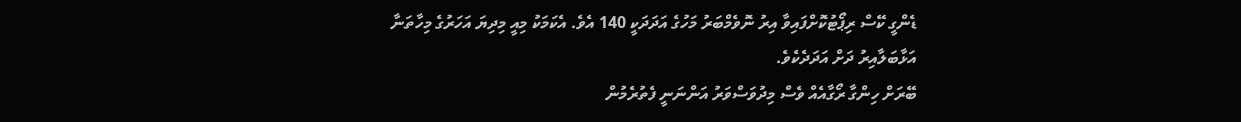ޑެންގީ ކޭސް ރިޕޯޓުކޮށްފައިވާ އިރު ނޮވެމްބަރު މަހުގެ އަދަދަކީ 140 އެވެ. އެކަމަކު މިއީ މިދިޔަ އަހަރުގެ މިހާތަނާ އަޅާބަލާއިރު ދަށް އަދަދެކެވެ.
ބޭރަށް ހިންގާ ރޯގާއެއް ވެސް މިދުވަސްވަރު އަންނަނީ ފެތުރެމުން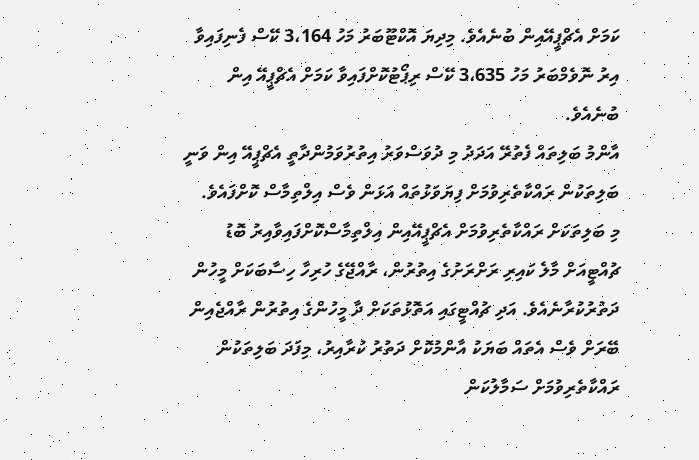ކަމަށް އެޗްޕީއޭއިން ބުނެއެވެ. މިދިޔަ އޮކްޓޫބަރު މަހު 3،164 ކޭސް ފެނިފައިވާ އިރު ނޮވެމްބަރު މަހު 3،635 ކޭސް ރިޕޯޓުކޮށްފައިވާ ކަމަށް އެޗްޕީއޭ އިން ބުނެއެވެ.
އާންމު ބަލިތައް ފެތުރޭ އަދަދު މި ދުވަސްވަރު އިތުރުވަމުންދާތީ އެޗްޕީއޭ އިން ވަނީ ބަލިތަކުން ރައްކާތެރިވުމަށް ފިޔަވަޅުތައް އަޅަން ވެސް އިލްތިމާސް ކޮށްފައެވެ.
މި ބަލިތަކަށް ރައްކާތެރިވުމަށް އެޗްޕީއޭއިން އިލްތިމާސްކޮށްފައިވާއިރު ބޮޑު ޗުއްޓީއަށް މާލެ ކައިރި ރަށްރަށުގެ އިތުރުން، ރާއްޖޭގެ ހުރިހާ ހިސާބަކަށް މީހުން ދަތުރުކުރާނެއެވެ. އަދި ޗުއްޓީގައި އަތޮޅުތަކަށް ދާ މީހުންގެ އިތުރުން ރާއްޖެއިން ބޭރަށް ވެސް އެތައް ބަޔަކު އާންމުކޮށް ދަތުރު ކުރާއިރު، މިފަދަ ބަލިތަކުން ރައްކާތެރިވުމަށް ސަމާލުކަން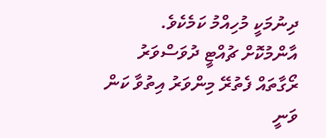ދިނުމަކީ މުހިއްމު ކަމެކެވެ. އާންމުކޮށް ޗުއްޓީ ދުވަސްވަރު ރޯގާތައް ފެތުރޭ މިންވަރު އިތުވާ ކަން ވަނީ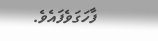ފާހަގަވެފައެވެ.